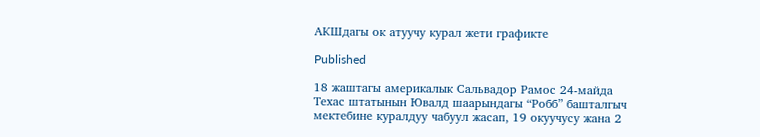АКШдагы ок атуучу курал жети графикте

Published

18 жаштагы америкалык Сальвадор Рамос 24-майда Техас штатынын Ювалд шаарындагы “Робб” башталгыч мектебине куралдуу чабуул жасап, 19 окуучусу жана 2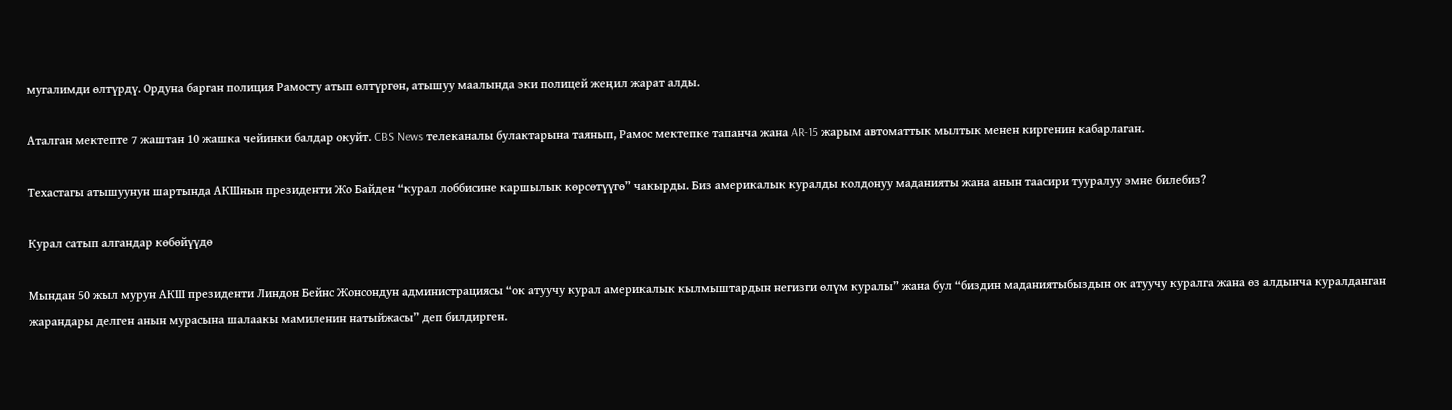мугалимди өлтүрдү. Ордуна барган полиция Рамосту атып өлтүргөн, атышуу маалында эки полицей жеңил жарат алды.

Аталган мектепте 7 жаштан 10 жашка чейинки балдар окуйт. CBS News телеканалы булактарына таянып, Рамос мектепке тапанча жана AR-15 жарым автоматтык мылтык менен киргенин кабарлаган.

Техастагы атышуунун шартында АКШнын президенти Жо Байден “курал лоббисине каршылык көрсөтүүгө” чакырды. Биз америкалык куралды колдонуу маданияты жана анын таасири тууралуу эмне билебиз?

Курал сатып алгандар көбөйүүдө

Мындан 50 жыл мурун АКШ президенти Линдон Бейнс Жонсондун администрациясы “ок атуучу курал америкалык кылмыштардын негизги өлүм куралы” жана бул “биздин маданиятыбыздын ок атуучу куралга жана өз алдынча куралданган жарандары делген анын мурасына шалаакы мамиленин натыйжасы” деп билдирген.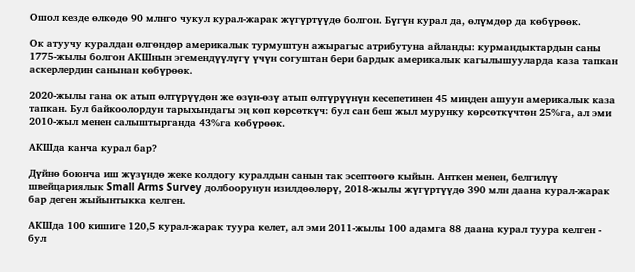Ошол кезде өлкөдө 90 млнго чукул курал-жарак жүгүртүүдө болгон. Бүгүн курал да, өлүмдөр да көбүрөөк.

Ок атуучу куралдан өлгөндөр америкалык турмуштун ажырагыс атрибутуна айланды: курмандыктардын саны 1775-жылы болгон АКШнын эгемендүүлүгү үчүн согуштан бери бардык америкалык кагылышууларда каза тапкан аскерлердин санынан көбүрөөк.

2020-жылы гана ок атып өлтүрүүдөн же өзүн-өзү атып өлтүрүүнүн кесепетинен 45 миңден ашуун америкалык каза тапкан. Бул байкоолордун тарыхындагы эң көп көрсөткүч: бул сан беш жыл мурунку көрсөткүчтөн 25%га, ал эми 2010-жыл менен салыштырганда 43%га көбүрөөк.

АКШда канча курал бар?

Дүйнө боюнча иш жүзүндө жеке колдогу куралдын санын так эсептөөгө кыйын. Анткен менен, белгилүү швейцариялык Small Arms Survey долбоорунун изилдөөлөрү, 2018-жылы жүгүртүүдө 390 млн даана курал-жарак бар деген жыйынтыкка келген.

АКШда 100 кишиге 120,5 курал-жарак туура келет, ал эми 2011-жылы 100 адамга 88 даана курал туура келген - бул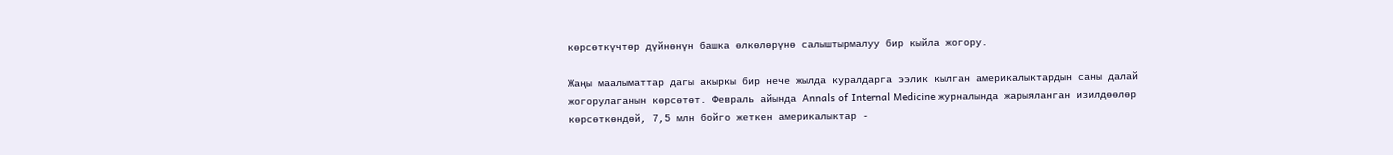көрсөткүчтөр дүйнөнүн башка өлкөлөрүнө салыштырмалуу бир кыйла жогору.

Жаңы маалыматтар дагы акыркы бир нече жылда куралдарга ээлик кылган америкалыктардын саны далай жогорулаганын көрсөтөт. Февраль айында Annals of Internal Medicine журналында жарыяланган изилдөөлөр көрсөткөндөй, 7,5 млн бойго жеткен америкалыктар -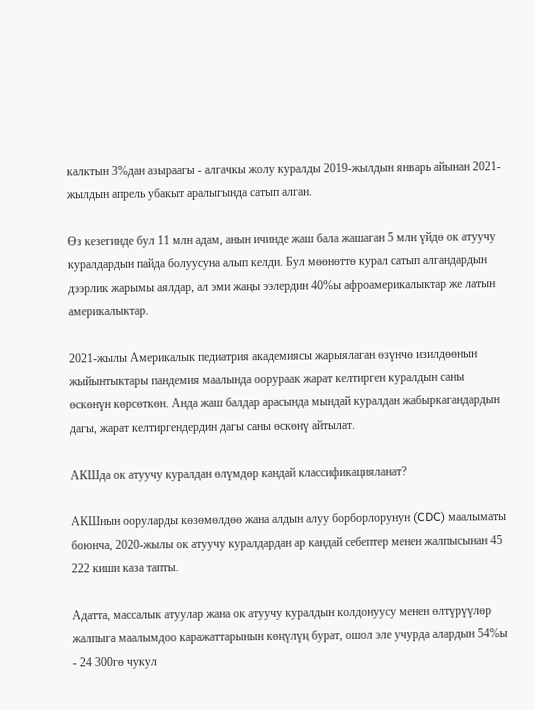калктын 3%дан азыраагы - алгачкы жолу куралды 2019-жылдын январь айынан 2021-жылдын апрель убакыт аралыгында сатып алган.

Өз кезегинде бул 11 млн адам, анын ичинде жаш бала жашаган 5 млн үйдө ок атуучу куралдардын пайда болуусуна алып келди. Бул мөөнөттө курал сатып алгандардын дээрлик жарымы аялдар, ал эми жаңы ээлердин 40%ы афроамерикалыктар же латын америкалыктар.

2021-жылы Америкалык педиатрия академиясы жарыялаган өзүнчө изилдөөнын жыйынтыктары пандемия маалында оорураак жарат келтирген куралдын саны өскөнүн көрсөткөн. Анда жаш балдар арасында мындай куралдан жабыркагандардын дагы, жарат келтиргендердин дагы саны өскөнү айтылат.

АКШда ок атуучу куралдан өлүмдөр кандай классификацияланат?

АКШнын ооруларды көзөмөлдөө жана алдын алуу борборлорунун (CDC) маалыматы боюнча, 2020-жылы ок атуучу куралдардан ар кандай себептер менен жалпысынан 45 222 киши каза тапты.

Адатта, массалык атуулар жана ок атуучу куралдын колдонуусу менен өлтүрүүлөр жалпыга маалымдоо каражаттарынын көңүлүң бурат, ошол эле учурда алардын 54%ы - 24 300гө чукул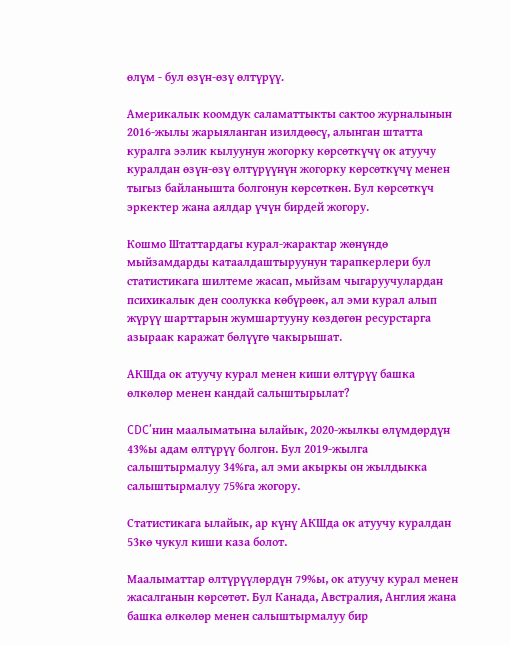өлүм - бул өзүн-өзү өлтүрүү.

Америкалык коомдук саламаттыкты сактоо журналынын 2016-жылы жарыяланган изилдөөсү, алынган штатта куралга ээлик кылуунун жогорку көрсөткүчү ок атуучу куралдан өзүн-өзү өлтүрүүнүн жогорку көрсөткүчү менен тыгыз байланышта болгонун көрсөткөн. Бул көрсөткүч эркектер жана аялдар үчүн бирдей жогору.

Кошмо Штаттардагы курал-жарактар жөнүндө мыйзамдарды катаалдаштыруунун тарапкерлери бул статистикага шилтеме жасап, мыйзам чыгаруучулардан психикалык ден соолукка көбүрөөк, ал эми курал алып жүрүү шарттарын жумшартууну көздөгөн ресурстарга азыраак каражат бөлүүгө чакырышат.

АКШда ок атуучу курал менен киши өлтүрүү башка өлкөлөр менен кандай салыштырылат?

CDC’нин маалыматына ылайык, 2020-жылкы өлүмдөрдүн 43%ы адам өлтүрүү болгон. Бул 2019-жылга салыштырмалуу 34%га, ал эми акыркы он жылдыкка салыштырмалуу 75%га жогору.

Статистикага ылайык, ар күнү АКШда ок атуучу куралдан 53кө чукул киши каза болот.

Маалыматтар өлтүрүүлөрдүн 79%ы, ок атуучу курал менен жасалганын көрсөтөт. Бул Канада, Австралия, Англия жана башка өлкөлөр менен салыштырмалуу бир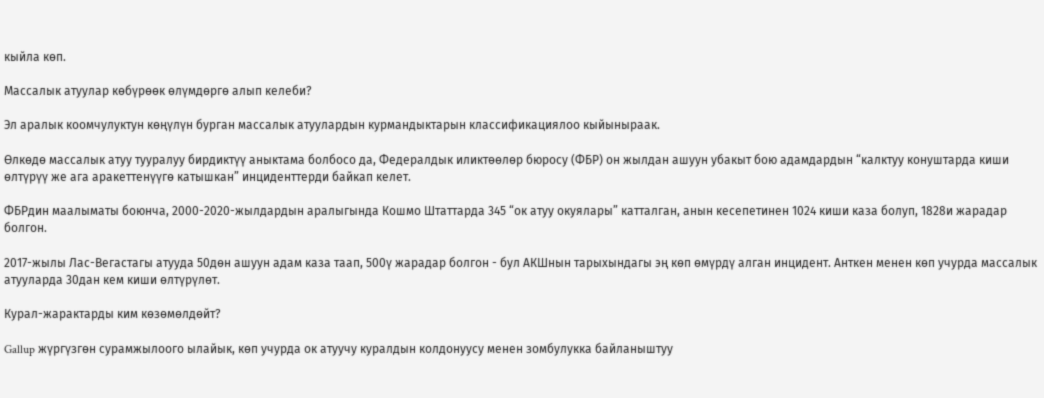кыйла көп.

Массалык атуулар көбүрөөк өлүмдөргө алып келеби?

Эл аралык коомчулуктун көңүлүн бурган массалык атуулардын курмандыктарын классификациялоо кыйыныраак.

Өлкөдө массалык атуу тууралуу бирдиктүү аныктама болбосо да, Федералдык иликтөөлөр бюросу (ФБР) он жылдан ашуун убакыт бою адамдардын “калктуу конуштарда киши өлтүрүү же ага аракеттенүүгө катышкан” инциденттерди байкап келет.

ФБРдин маалыматы боюнча, 2000-2020-жылдардын аралыгында Кошмо Штаттарда 345 “ок атуу окуялары” катталган, анын кесепетинен 1024 киши каза болуп, 1828и жарадар болгон.

2017-жылы Лас-Вегастагы атууда 50дөн ашуун адам каза таап, 500ү жарадар болгон - бул АКШнын тарыхындагы эң көп өмүрдү алган инцидент. Анткен менен көп учурда массалык атууларда 30дан кем киши өлтүрүлөт.

Курал-жарактарды ким көзөмөлдөйт?

Gallup жүргүзгөн сурамжылоого ылайык, көп учурда ок атуучу куралдын колдонуусу менен зомбулукка байланыштуу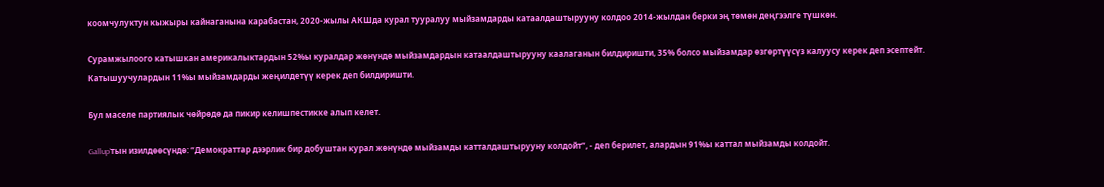коомчулуктун кыжыры кайнаганына карабастан, 2020-жылы АКШда курал тууралуу мыйзамдарды катаалдаштырууну колдоо 2014-жылдан берки эң төмөн деңгээлге түшкөн.

Сурамжылоого катышкан америкалыктардын 52%ы куралдар жөнүндө мыйзамдардын катаалдаштырууну каалаганын билдиришти, 35% болсо мыйзамдар өзгөртүүсүз калуусу керек деп эсептейт. Катышуучулардын 11%ы мыйзамдарды жеңилдетүү керек деп билдиришти.

Бул маселе партиялык чөйрөдө да пикир келишпестикке алып келет.

Gallup’тын изилдөөсүндө: “Демократтар дээрлик бир добуштан курал жөнүндө мыйзамды катталдаштырууну колдойт”, - деп берилет, алардын 91%ы каттал мыйзамды колдойт.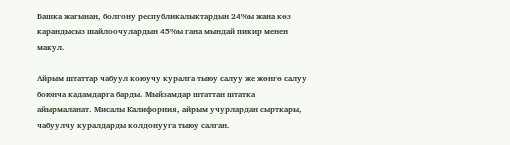Башка жагынан, болгону республикалыктардын 24%ы жана көз карандысыз шайлоочулардын 45%ы гана мындай пикир менен макул.

Айрым штаттар чабуул коюучу куралга тыюу салуу же жөнгө салуу боюнча кадамдарга барды. Мыйзамдар штаттан штатка айырмаланат. Мисалы Калифорния, айрым учурлардан сырткары, чабуулчу куралдарды колдонууга тыюу салган.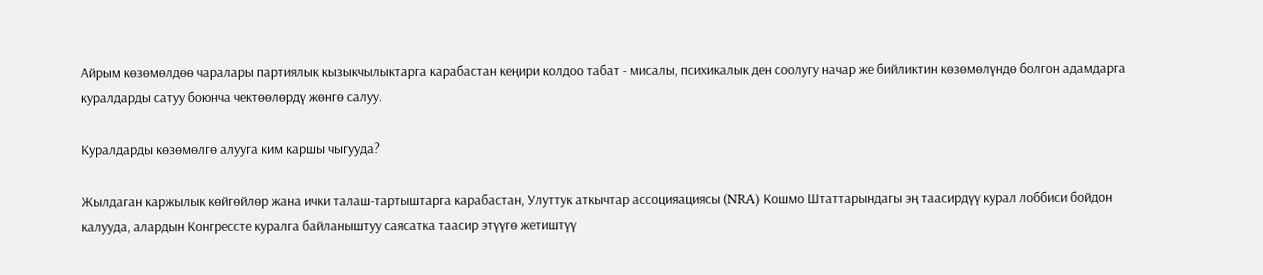Айрым көзөмөлдөө чаралары партиялык кызыкчылыктарга карабастан кеңири колдоо табат - мисалы, психикалык ден соолугу начар же бийликтин көзөмөлүндө болгон адамдарга куралдарды сатуу боюнча чектөөлөрдү жөнгө салуу.

Куралдарды көзөмөлгө алууга ким каршы чыгууда?

Жылдаган каржылык көйгөйлөр жана ички талаш-тартыштарга карабастан, Улуттук аткычтар ассоцияациясы (NRA) Кошмо Штаттарындагы эң таасирдүү курал лоббиси бойдон калууда, алардын Конгрессте куралга байланыштуу саясатка таасир этүүгө жетиштүү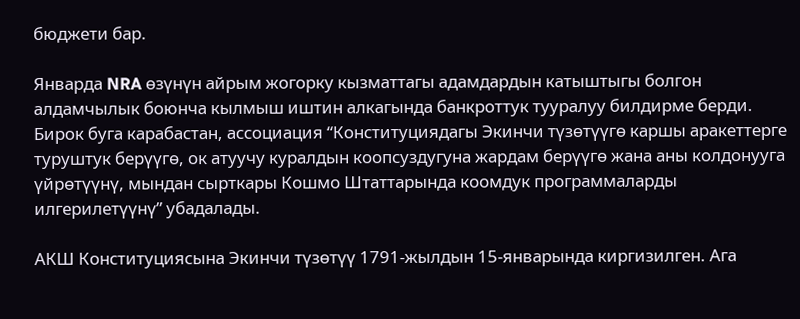бюджети бар.

Январда NRA өзүнүн айрым жогорку кызматтагы адамдардын катыштыгы болгон алдамчылык боюнча кылмыш иштин алкагында банкроттук тууралуу билдирме берди. Бирок буга карабастан, ассоциация “Конституциядагы Экинчи түзөтүүгө каршы аракеттерге туруштук берүүгө, ок атуучу куралдын коопсуздугуна жардам берүүгө жана аны колдонууга үйрөтүүнү, мындан сырткары Кошмо Штаттарында коомдук программаларды илгерилетүүнү” убадалады.

АКШ Конституциясына Экинчи түзөтүү 1791-жылдын 15-январында киргизилген. Ага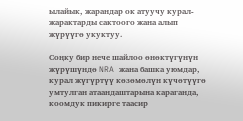ылайык, жарандар ок атуучу курал-жарактарды сактоого жана алып жүрүүгө укуктуу.

Соңку бир нече шайлоо өнөктүгүнүн жүрүшүндө NRA жана башка уюмдар, курал жүгүртүү көзөмөлүн күчөтүүгө умтулган атаандаштарына караганда, коомдук пикирге таасир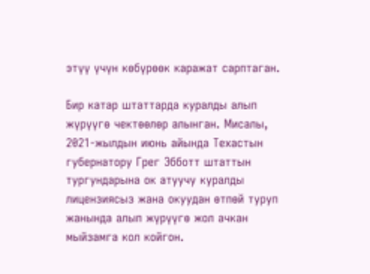этүү үчүн көбүрөөк каражат сарптаган.

Бир катар штаттарда куралды алып жүрүүгө чектөөлөр алынган. Мисалы, 2021-жылдын июнь айында Техастын губернатору Грег Эбботт штаттын тургундарына ок атуучу куралды лицензиясыз жана окуудан өтпөй туруп жанында алып жүрүүгө жол ачкан мыйзамга кол койгон.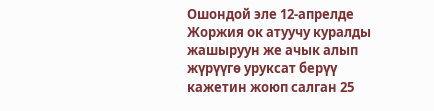Ошондой эле 12-апрелде Жоржия ок атуучу куралды жашыруун же ачык алып жүрүүгө уруксат берүү кажетин жоюп салган 25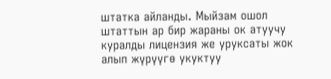штатка айланды. Мыйзам ошол штаттын ар бир жараны ок атуучу куралды лицензия же уруксаты жок алып жүрүүгө укуктуу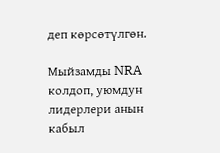деп көрсөтүлгөн.

Мыйзамды NRA колдоп, уюмдун лидерлери анын кабыл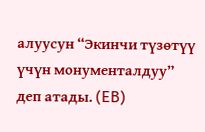алуусун “Экинчи түзөтүү үчүн монументалдуу” деп атады. (EB)